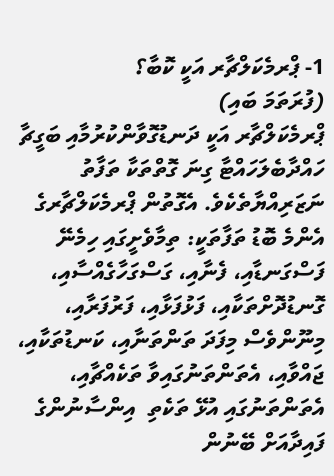1- ޕްރމެކަލްޗާރ އަކީ ކޮބާ؟
(ފުރަތަމަ ބައި)
ޕްރމެކަލްޗާރ އަކީ ދަނޑުގޮވާންކުރުމާއި ބަގީޗާ ހައްދާބެލަހައްޓާ ގިނަ ގޮތްތަކާ ތަފާތު ނަޒަރިއްޔާތެކެވެ. އެގޮތުން ޕްރމެކަލްޗާރގެ އެންމެ ބޮޑު ތަފާތަކީ: ތިމާވެށީގައި ހިމެނޭ ފަސްގަނޑާއި، ފެނާއި، ގަސްގަހާގެއްސާއި، ގޮނޑުދޮށްތަކާއި، ފަޅުފަޅާއި، ފަރުފަރާއި، މިނޫންވެސް މިފަދަ ތަންތަނާއި، ކަނޑުތަކާއި، ޖައްވާއި، އެތަންތަނުގައިވާ ތަކެއްޗާއި، އެތަންތަނުގައި އުޅޭ ތަކެތި  އިންސާނުންގެ ފައިދާއަށް ބޭނުން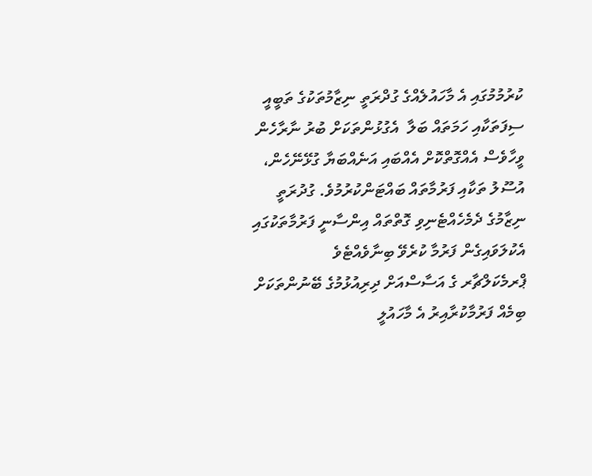ކުރުމުމުގައި އެ މާހައުލެއްގެ ގުދްރަތީ ނިޒާމުތަކުގެ ތަބީއީ ސިފަތަކާއި ހަމަތައް ބަލާ  އެގުޅުންތަކަށް ބުރު ނާރާހެން ވީހާވެސް އެއްގޮތްކޮށް އެއްބައި އަނެއްބަޔާ ގުޅޭނޭހެން، އުސޫލު ތަކާއި ފަރުމާތައް ބައްޓަންކުރުމުވެ. ގުދުރަތީ ނިޒާމުގެ ދެމެހެއްޓެނިވި ގޮތްތައް އިންސާނީ ފަރުމާތަކުގައި އެކުލަވައިގެން ފަރުމާ ކުރެވޭ ބިނާވެއްޓެވެ
ޕްރމެކަލްޗާރ ގެ އަސާސްއަށް ދިރިއުޅުމުގެ ބޭނުންތަކަށް ބިމެއް ފަރުމާކުރާއިރު އެ މާހައުލީ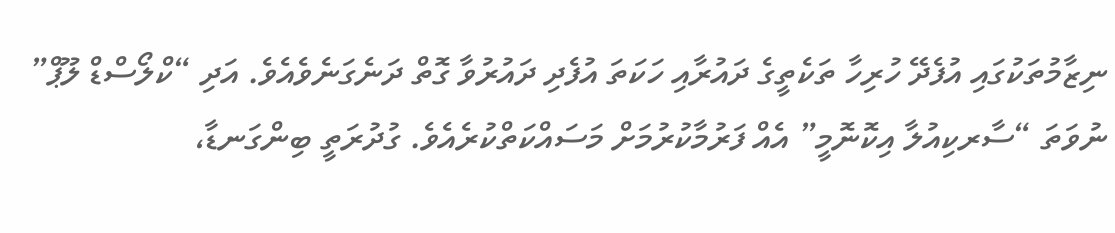ނިޒާމުތަކުގައި އުފެދޭ ހުރިހާ ތަކެތީގެ ދައުރާއި ހަކަތަ އުފެދި ދައުރުވާ ގޮތް ދަނެގަނެވެއެވެ. އަދި “ކްލޯސްޑް ލޫޕް” ނުވަތަ “ސާރކިއުލާ އިކޮނޮމީ” އެއް ފަރުމާކުރުމަށް މަސައްކަތްކުރެއެވެ. ގުދުރަތީ ބިންގަނޑާ،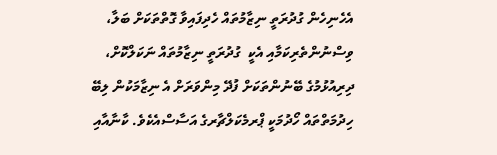އެހެނިހެން ގުދުރަތީ ނިޒާމުތައް ހެދިފައިވާ ގޮތްތަކަށް ބަލާ، ވިސްނުންތެރިކަމާއި އެކީ  ގުދުރަތީ ނިޒާމުތައް ނަކަލްކޮށް، ދިރިއުޅުމުގެ ބޭނުންތަކަށް ފުދޭ މިންވަރަށް އެ ނިޒާމަކުން ލިބޭ ހިދުމަތްތައް ހޯދުމަކީ ޕްރމެކަލްޗާރގެ އަސާސްއެކެވެ. ކާނާއާއި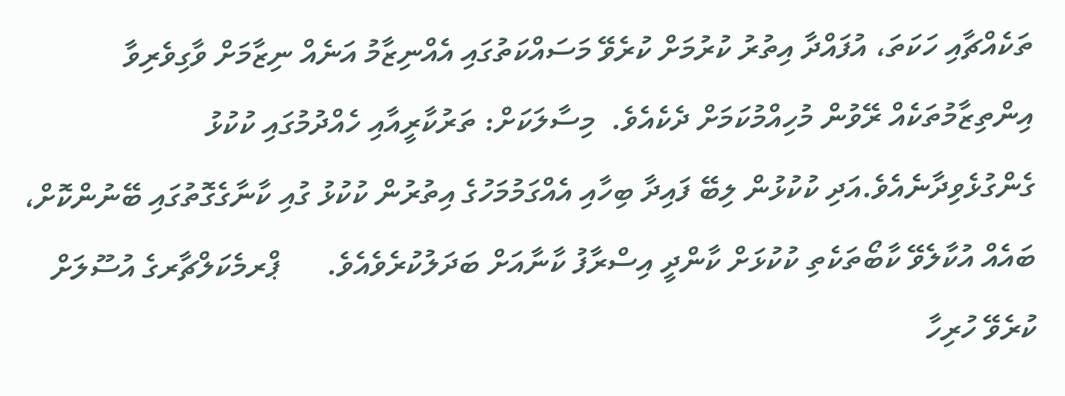ތަކެއްޗާއި ހަކަތަ، އުފައްދާ އިތުރު ކުރުމަށް ކުރެވޭ މަސައްކަތުގައި އެއްނިޒާމު އަނެއް ނިޒާމަށް ވާގިވެރިވާ އިންތިޒާމުތަކެއް ރޭވުން މުހިއްމުކަމަށް ދެކެއެވެ.  މިސާލަކަށް: ތަރުކާރީއާއި ހެއްދުމުގައި ކުކުޅު ގެންގުޅެވިދާނެއެވެ.އަދި ކުކުޅުން ލިބޭ ފައިދާ ބިހާއި އެއްގަމުމަހުގެ އިތުރުން ކުކުޅު ގުއި ކާނާގެގޮތުގައި ބޭނުންކޮށް، ބައެއް އުކާލެވޭ ކާބޯތަކެތި ކުކުޅަށް ކާންދީ އިސްރާފު ކާނާއަށް ބަދަލުކުރެވެއެވެ.      ޕްރމެކަލްޗާރގެ އުސޫލަށް ކުރެވޭ ހުރިހާ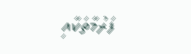ފަރުމާތަކާއި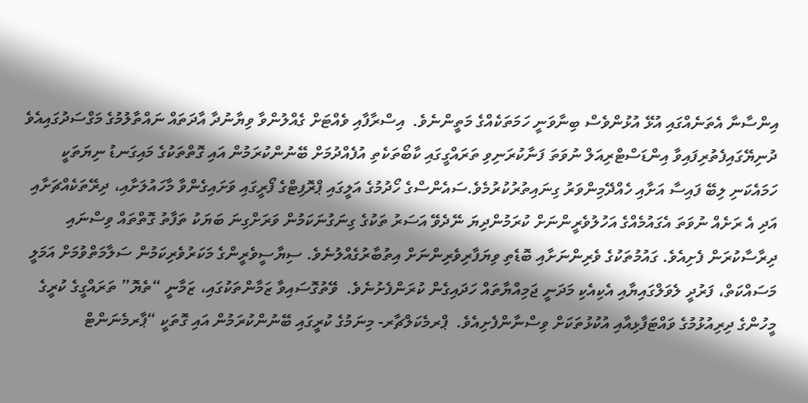އިންސާނާ އެތަނެއްގައި އުޅޭ އުޅުންވެސް ބިނާވަނީ ހަމަތަކެއްގެ މަތީންނެވެ.  އިސްރާފާއި ވެއްޓަށް ގެއްލުންވާ ވިޔާނުދާ އާދަތައް ނައްތާލުމުގެ މަގްސަދުގައިއެވެ
ދުނިޔޭގައިފެތުރިފައިވާ އިންޑަސްޓްރިއަލް ނުވަތަ ފަނާކުރަނިވި ތަރައްގީގައި ކާބޯތަކެތި އުފެއްދުމަށް ބޭނުންކުރަމުން އައި ގޮތްތަކުގެ މައިގަނޑު ނިޔަތަކީ ހަމައެކަނި ލިބޭ ފައިސާ އަށާއި ހެއްދޭމިންވަރު ގިނައިތުރުކުރުމެވެ.ސައެންސްގެ ހޯދުމުގެ އަލީގައި ޕްރޮފިޓްގެ ފޯރީގައި ވަށައިގެންވާ މާހައުލަށާއި، ދިރޭތަކެއްޗަށާއި އަދި އެ ރަށެއް ނުވަތަ އެގައުމެއްގެ އަހުލުވެރީންނަށް ކުރަމުންދިޔަ ނޭދެވޭ އަސަރު ތަކުގެ ގިނަގުނަކަމުން ވަރަށްގިނަ ބަޔަކު ތަފާތު ގޮތްތައް ވިސްނައި ދިރާސާކުރަން ފެށިއެވެ. ގައުމުތަކުގެ ވެރިންނަށާއި ބޮޑެތި ވިޔަފާރިވެރިންނަށް އިތުބާރުގެއްލުނެވެ. ސިޔާސީވެރީންގެ މަކަރުވެރިކަމުން ސަލާމަތްވުމަށް އަމަލީ މަސައްކަތް، ފަރުދީ ލެވަލްގައިޔާއި އެކިއެކި މަދަނީ ޖަމިއްޔާތައް ހަދައިގެން ކުރަންފެށުނެވެ.  ވޭތުގޮސައިވާ ޒަމާންތަކުގައި، ޒަމާނީ “ތެޔޮ” ތަރައްގީގެ ކުރީގެ މީހުންގެ ދިރިއުޅުމުގެ ވައްޓަފާޅިއާއި އުކުޅުތަކަށް ވިސްނާންފެށިއެވެ.  ޕްރމެކަލްޗާރ- މިނަމުގެ ކުރީގައި ބޭނުންކުރަމުން އައި ގޮތަކީ “ޕާރމެނަންޓް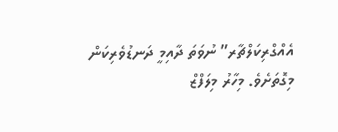އެއްގްރިކަލްޗާރ” ނުވަތަ ދާއިމީ ދަނޑުވެރިކަން  މިގޮތަށެވެ. މިހާރު މިލަފްޒް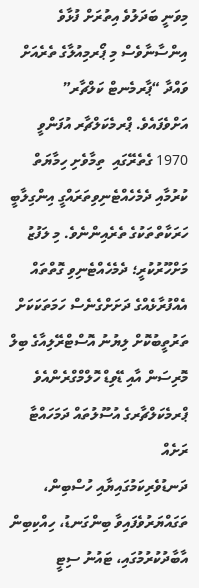މިވަނީ ބަދަލުވެ އިތުރަށް ފުޅާވެ އިންސާނާވެސް މި ޕޯރމިއުލާގެ ތެރެއަށް ވައްދާ “ޕާރމެނޓް ކަލްޗާރ” އަށްވެފައެވެ. ޕްރމެކަލްޗާރ އުފަންވީ 1970 ގެތެރޭގައި  ތިމާވެށި ހިމާޔަތް ކުރުމާއި ދެމެހެއްޓެނިވިތަރައްގީ އިންގިލާބީ ހަރަކާތްތަކުގެ ތެރެއިންނެވެ. މި ލަފުޒު މަށްހޫރުކުރީ؛ ދެމެހެއްޓެނިވި ގޮތްތައް އެއްފުރާޅެއްގެ ދަށަށްގެނެސް ހަމަތަކަކަށް ތަރުތީބުކޮށް ލިޔުނު އޮސްޓްރޭލިއާގެ ބިލް މޮރިސަން އާއި ޑޭވިޑް ހޮލްމްގްރެންއެވެ
ޕްރމެކަލްޗާރގެ އުސޫލުތައް ދަމަހައްޓާ ރަށެއް
ދަނޑުވެރިކަމުގައިޔާއި ހުސްބިން، ތަގައްޔަރުވެފައިވާ ބިންގަނޑު، ހިއްކިބިން އާބާދުކުރުމުގައި، ޓައުނު ސިޓީ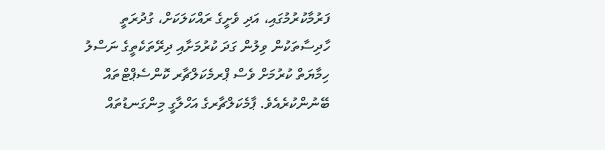ފަރުމާކުރުމުގައި، އަދި ވެށީގެ ރައްކަލަކަށް، ގުދުރަތީ ހާދިސާތަކުން ވިލުން ގަދަ ކުރުމަށާއި ދިރޭތަކެތީގެ ނަސްލު ހިމާޔަތް ކުރުމަށް ވެސް ޕްރމެކަލްޗާރ ކޮންސެޕްޓްތައް ބޭނުންކުރެއެވެ. ޕާމެކަލްޗާރގެ އަހްލާގީ މިންގަނޑުތައް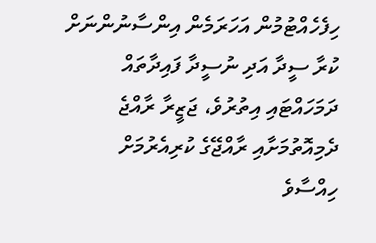ހިފެހެއްޓުމުން އަހަރަމެން އިންސާނުންނަށް ކުރާ ސީދާ އަދި ނުސީދާ ފައިދާތައް ދަމަހައްޓައި އިތުރުވެ، ޖަޒީރާ ރާއްޖެ ދެމިއޮތުމަށާއި ރާއްޖޭގެ ކުރިއެރުމަށް ހިއްސާވެ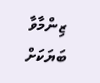ޒިންމާވާ ބަޔަކަށް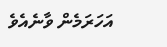އަހަރަމެން ވާނެއެވެ